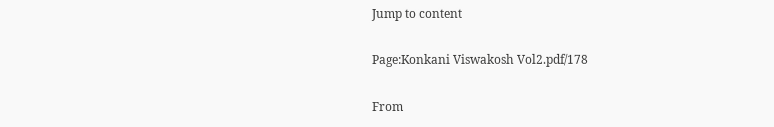Jump to content

Page:Konkani Viswakosh Vol2.pdf/178

From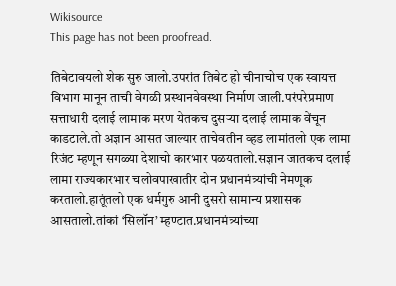Wikisource
This page has not been proofread.

तिबेटावयलो शेक सुरु जालो.उपरांत तिबेट हो चीनाचोच एक स्वायत्त विभाग मानून ताची वेगळी प्रस्थानवेवस्था निर्माण जाली.परंपरेप्रमाण सत्ताधारी दलाई लामाक मरण येतकच दुसऱ्या दलाई लामाक वेंचून काडटाले.तो अज्ञान आसत जाल्यार ताचेवतीन व्हड लामांतलो एक लामा रिजंट म्हणून सगळ्या देशाचो कारभार पळयतालो.सज्ञान जातकच दलाई लामा राज्यकारभार चलोवपाखातीर दोन प्रधानमंत्र्यांची नेमणूक करतालो.हातूंतलो एक धर्मगुरु आनी दुसरो सामान्य प्रशासक आसतालो.तांकां ‘सिलॉन’ म्हण्टात.प्रधानमंत्र्यांच्या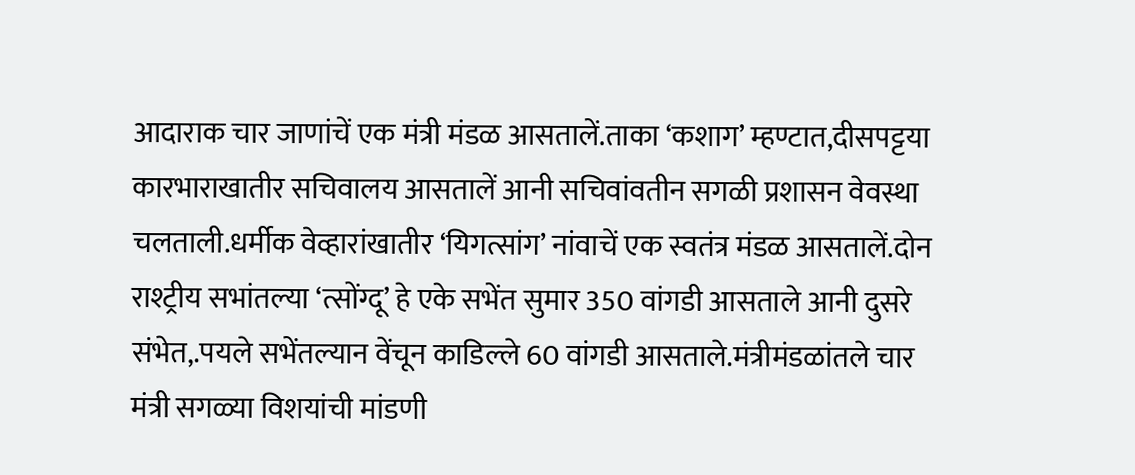आदाराक चार जाणांचें एक मंत्री मंडळ आसतालें.ताका ‘कशाग’ म्हण्टात,दीसपट्टया कारभाराखातीर सचिवालय आसतालें आनी सचिवांवतीन सगळी प्रशासन वेवस्था चलताली.धर्मीक वेव्हारांखातीर ‘यिगत्सांग’ नांवाचें एक स्वतंत्र मंडळ आसतालें.दोन राश्ट्रीय सभांतल्या ‘त्सोंग्दू’ हे एके सभेंत सुमार 350 वांगडी आसताले आनी दुसरे संभेत,.पयले सभेंतल्यान वेंचून काडिल्ले 60 वांगडी आसताले.मंत्रीमंडळांतले चार मंत्री सगळ्या विशयांची मांडणी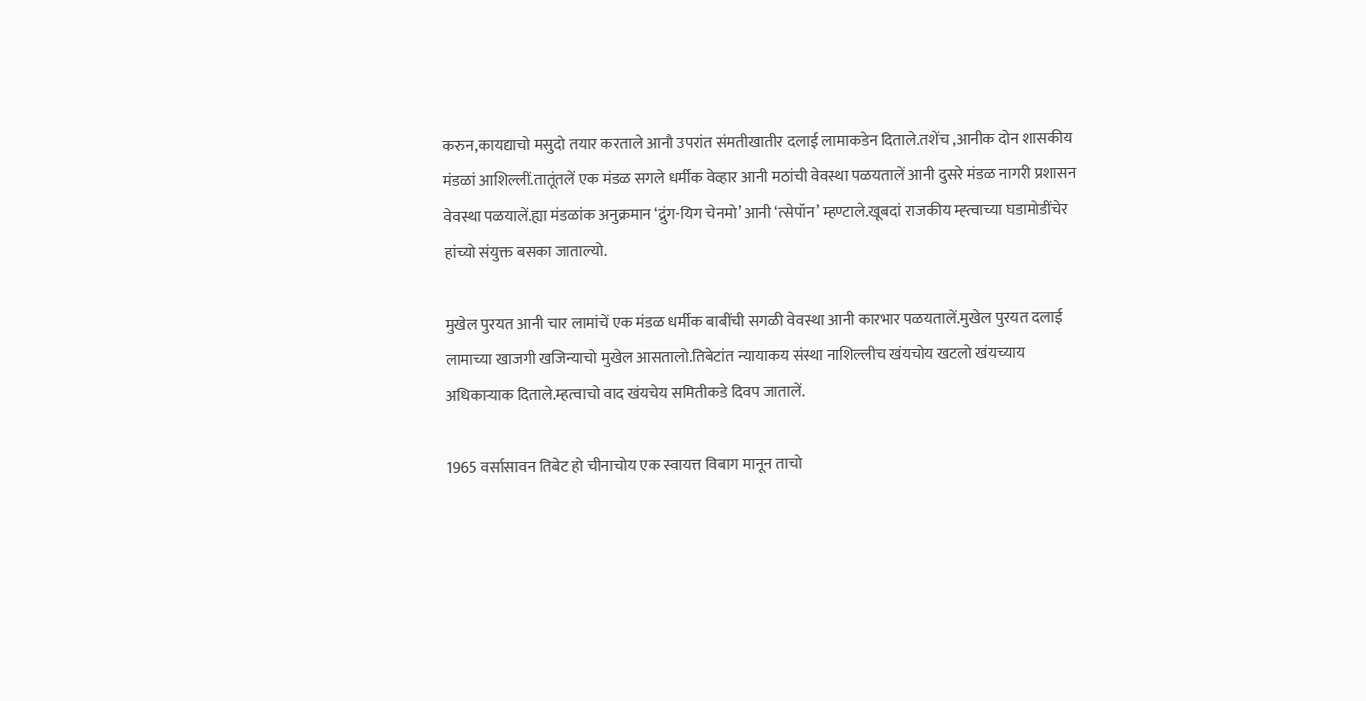करुन,कायद्याचो मसुदो तयार करताले आनौ उपरांत संमतीखातीर दलाई लामाकडेन दिताले.तशेंच ,आनीक दोन शासकीय मंडळां आशिल्लीं.तातूंतलें एक मंडळ सगले धर्मीक वेव्हार आनी मठांची वेवस्था पळयतालें आनी दुसरे मंडळ नागरी प्रशासन वेवस्था पळयालें.ह्या मंडळांक अनुक्रमान ‘द्रुंग-यिग चेनमो’ आनी ‘त्सेपॉन’ म्हण्टाले.खूबदां राजकीय म्ह्त्वाच्या घडामोडींचेर हांच्यो संयुक्त बसका जाताल्यो.

मुखेल पुरयत आनी चार लामांचें एक मंडळ धर्मीक बाबींची सगळी वेवस्था आनी कारभार पळयतालें.मुखेल पुरयत दलाई लामाच्या खाजगी खजिन्याचो मुखेल आसतालो.तिबेटांत न्यायाकय संस्था नाशिल्लीच खंयचोय खटलो खंयच्याय अधिकाऱ्याक दिताले.म्हत्वाचो वाद खंयचेय समितीकडे दिवप जातालें.

1965 वर्सासावन तिबेट हो चीनाचोय एक स्वायत्त विबाग मानून ताचो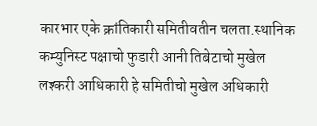कारभार एके क्रांतिकारी समितीवतीन चलता.स्थानिक कम्युनिस्ट पक्षाचो फुडारी आनी तिबेटाचो मुखेल लश्करी आधिकारी हे समितीचो मुखेल अधिकारी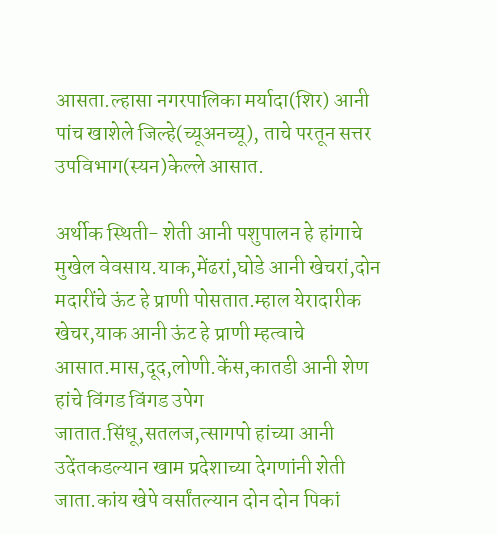आसता.ल्हासा नगरपालिका मर्यादा(शिर) आनी पांच खाशेले जिल्हे(च्यूअनच्यू), ताचे परतून सत्तर उपविभाग(स्यन)केल्ले आसात.

अर्थीक स्थिती- शेती आनी पशुपालन हे हांगाचे मुखेल वेवसाय.याक,मेंढरां,घोडे आनी खेचरां,दोन मदारींचे ऊंट हे प्राणी पोसतात.म्हाल येरादारीक खेचर,याक आनी ऊंट हे प्राणी म्हत्वाचे आसात.मास,दूद,लोणी.केंस,कातडी आनी शेण हांचे विंगड विंगड उपेग जातात.सिंधू,सतलज,त्सागपो हांच्या आनी उदेंतकडल्यान खाम प्रदेशाच्या देगणांनी शेती जाता.कांय खेपे वर्सांतल्यान दोन दोन पिकां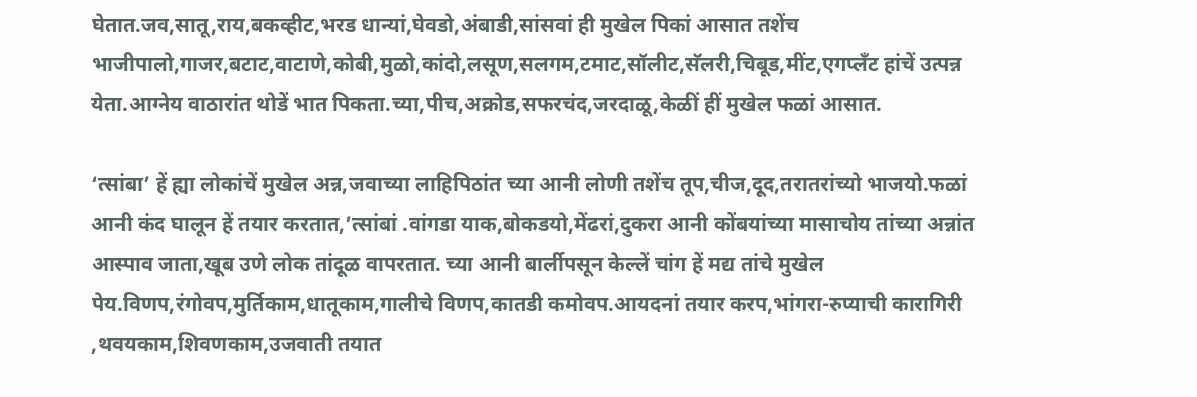घेतात.जव,सातू,राय,बकव्हीट,भरड धान्यां,घेवडो,अंबाडी,सांसवां ही मुखेल पिकां आसात तशेंच भाजीपालो,गाजर,बटाट,वाटाणे,कोबी,मुळो,कांदो,लसूण,सलगम,टमाट,सॉलीट,सॅलरी,चिबूड,मींट,एगप्लँट हांचें उत्पन्न येता.आग्नेय वाठारांत थोडें भात पिकता.च्या,पीच,अक्रोड,सफरचंद,जरदाळू,केळीं हीं मुखेल फळां आसात.

‘त्सांबा’ हें ह्या लोकांचें मुखेल अन्न,जवाच्या लाहिपिठांत च्या आनी लोणी तशेंच तूप,चीज,दूद,तरातरांच्यो भाजयो.फळां आनी कंद घालून हें तयार करतात,’त्सांबां .वांगडा याक,बोकडयो,मेंढरां,दुकरा आनी कोंबयांच्या मासाचोय तांच्या अन्नांत आस्पाव जाता,खूब उणे लोक तांदूळ वापरतात. च्या आनी बार्लीपसून केल्लें चांग हें मद्य तांचे मुखेल पेय.विणप,रंगोवप,मुर्तिकाम,धातूकाम,गालीचे विणप,कातडी कमोवप.आयदनां तयार करप,भांगरा-रुप्याची कारागिरी ,थवयकाम,शिवणकाम,उजवाती तयात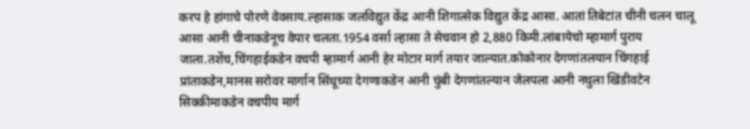करप हे हांगाचे पोरणे वेवसाय.ल्हासाक जलविद्युत केंद्र आनी शिगात्सेक विद्युत केंद्र आसा. आतां तिबेटांत चीनी चलन चालू आसा आनी चीनाकडेनूच वेपार चलता.1954 वर्सा ल्हासा ते सेचवान हो 2,880 किमी.लांबायेचो म्हामार्ग पुराय जाला.तशेंच,चिंगहाईकडेन वचपी म्हामार्ग आनी हेर मोटार मार्ग तयार जाल्यात.कोकोनार देगणांतलयान चिंगहाई प्रांताकडेन,मानस सरोवर मार्गान सिंधूच्या देगणाकडेन आनी चुंबी देगणांतल्यान जेलपला आनी नथुला खिंडीवटेन सिक्कीमाकडेन वचपीय मार्ग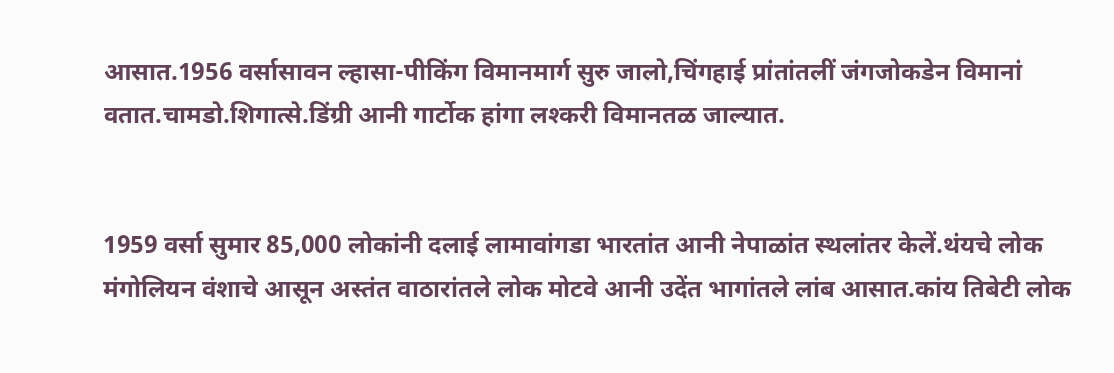आसात.1956 वर्सासावन ल्हासा-पीकिंग विमानमार्ग सुरु जालो,चिंगहाई प्रांतांतलीं जंगजोकडेन विमानां वतात.चामडो.शिगात्से.डिंग्री आनी गार्टोक हांगा लश्करी विमानतळ जाल्यात.


1959 वर्सा सुमार 85,000 लोकांनी दलाई लामावांगडा भारतांत आनी नेपाळांत स्थलांतर केलें.थंयचे लोक मंगोलियन वंशाचे आसून अस्तंत वाठारांतले लोक मोटवे आनी उदेंत भागांतले लांब आसात.कांय तिबेटी लोक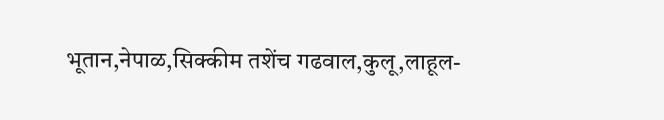भूतान,नेपाळ,सिक्कीम तशेंच गढवाल,कुलू,लाहूल-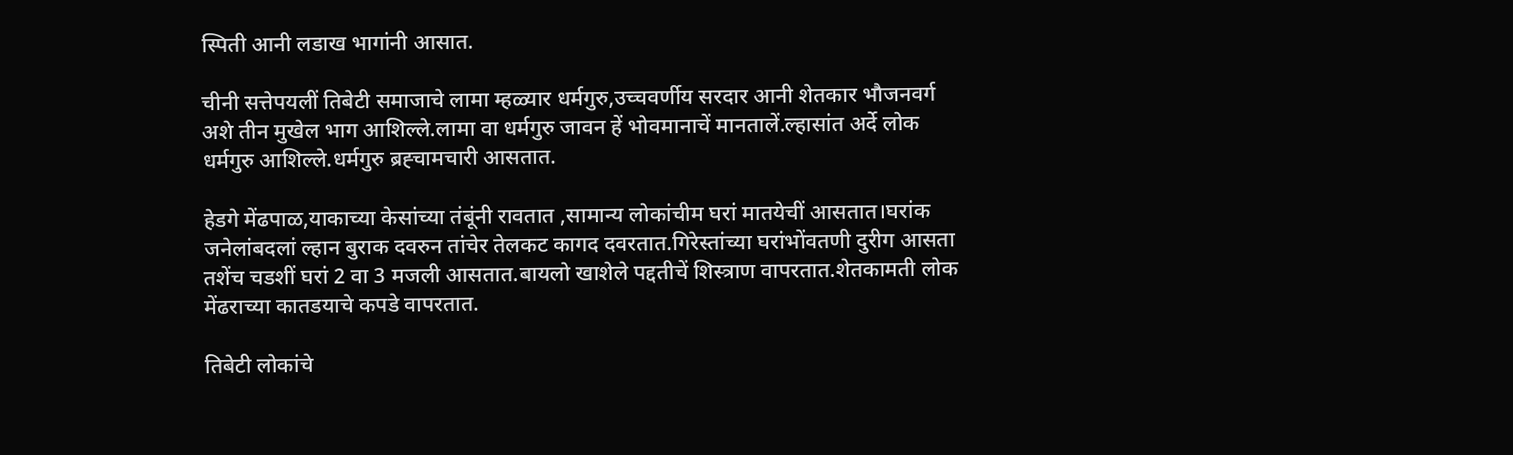स्पिती आनी लडाख भागांनी आसात.

चीनी सत्तेपयलीं तिबेटी समाजाचे लामा म्हळ्यार धर्मगुरु,उच्चवर्णीय सरदार आनी शेतकार भौजनवर्ग अशे तीन मुखेल भाग आशिल्ले.लामा वा धर्मगुरु जावन हें भोवमानाचें मानतालें.ल्हासांत अर्दे लोक धर्मगुरु आशिल्ले.धर्मगुरु ब्रह्चामचारी आसतात.

हेडगे मेंढपाळ,याकाच्या केसांच्या तंबूंनी रावतात ,सामान्य लोकांचीम घरां मातयेचीं आसतात।घरांक जनेलांबदलां ल्हान बुराक दवरुन तांचेर तेलकट कागद दवरतात.गिरेस्तांच्या घरांभोंवतणी दुरीग आसता तशेंच चडशीं घरां 2 वा 3 मजली आसतात.बायलो खाशेले पद्दतीचें शिस्त्राण वापरतात.शेतकामती लोक मेंढराच्या कातडयाचे कपडे वापरतात.

तिबेटी लोकांचे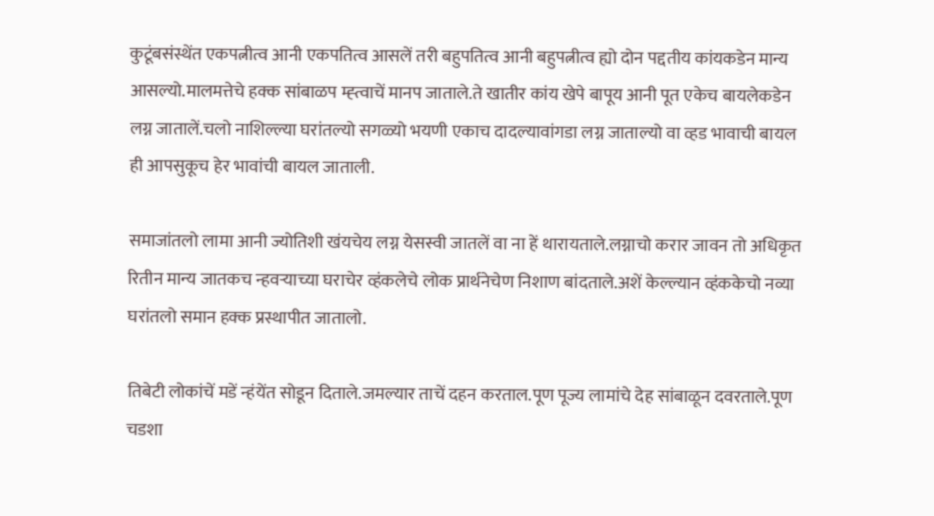कुटूंबसंस्थेंत एकपत्नीत्व आनी एकपतित्व आसलें तरी बहुपतित्व आनी बहुपत्नीत्व ह्यो दोन पद्दतीय कांयकडेन मान्य आसल्यो.मालमत्तेचे हक्क सांबाळप म्ह्त्वाचें मानप जाताले.ते खातीर कांय खेपे बापूय आनी पूत एकेच बायलेकडेन लग्न जातालें.चलो नाशिल्ल्या घरांतल्यो सगळ्यो भयणी एकाच दादल्यावांगडा लग्न जाताल्यो वा व्हड भावाची बायल ही आपसुकूच हेर भावांची बायल जाताली.

समाजांतलो लामा आनी ज्योतिशी खंयचेय लग्न येसस्वी जातलें वा ना हें थारायताले.लग्नाचो करार जावन तो अधिकृत रितीन मान्य जातकच न्हवऱ्याच्या घराचेर व्हंकलेचे लोक प्रार्थनेचेण निशाण बांदताले.अशें केल्ल्यान व्हंककेचो नव्या घरांतलो समान हक्क प्रस्थापीत जातालो.

तिबेटी लोकांचें मडें न्हंयेंत सोडून दिताले.जमल्यार ताचें दहन करताल.पूण पूज्य लामांचे देह सांबाळून दवरताले.पूण चडशा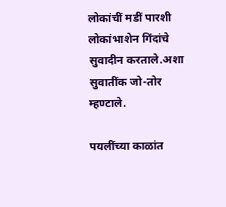लोकांचीं मडीं पारशी लोकांभाशेन गिंदांचे सुवादीन करताले.अशा सुवातींक जो-तोर म्हण्टाले.

पयलींच्या काळांत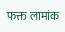फक्त लामांक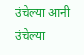उंचेल्या आनी उंचेल्या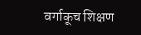वर्गाकूच शिक्षण